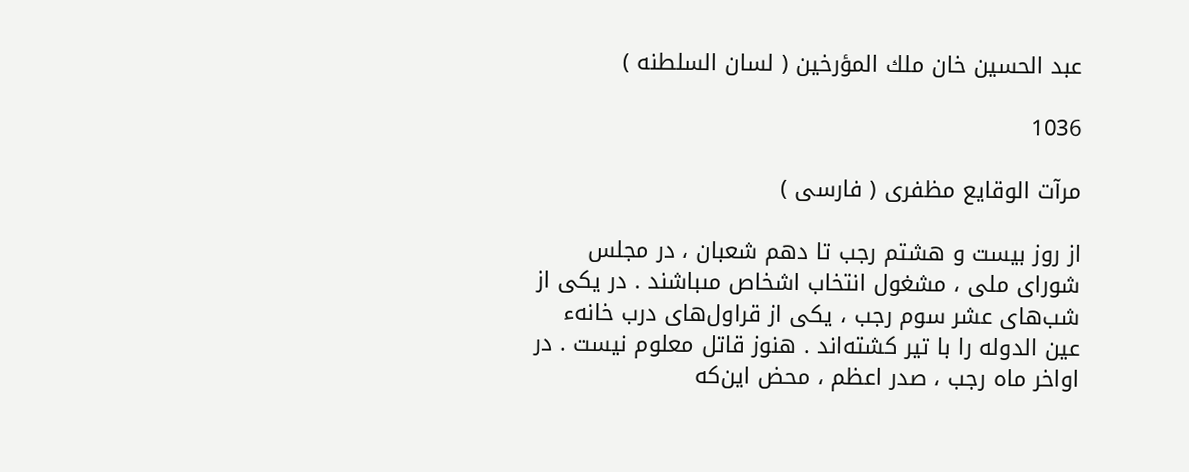عبد الحسين خان ملك المؤرخين ( لسان السلطنه )

1036

مرآت الوقايع مظفرى ( فارسى )

از روز بيست و هشتم رجب تا دهم شعبان ، در مجلس شوراى ملى ، مشغول انتخاب اشخاص مىباشند . در يكى از شب‌هاى عشر سوم رجب ، يكى از قراول‌هاى درب خانهء عين الدوله را با تير كشته‌اند . هنوز قاتل معلوم نيست . در اواخر ماه رجب ، صدر اعظم ، محض اين‌كه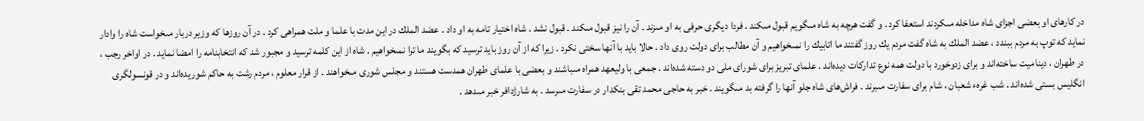در كارهاى او بعضى اجزاى شاه مداخله مىكردند استعفا كرد . و گفت هرچه به شاه مىگويم قبول مىكند . فردا ديگرى حرفى به او مىزند . آن را نيز قبول مىكند . قبول نشد . شاه اختيار تامه به او داد . عضد الملك در اين مدت با علما و ملت همراهى كرد . در آن روزها كه وزير دربار مىخواست شاه را وادار نمايد كه توپ به مردم ببندد ، عضد الملك به شاه گفت مردم يك روز گفتند ما اتابيك را نمىخواهيم و آن مطالب براى دولت روى داد . حالا بايد با آنها سختى نكرد . زيرا كه از آن روز بايد ترسيد كه بگويند ما ترا نمىخواهيم . شاه از اين كلمه ترسيد و مجبور شد كه انتخابنامه را امضا نمايد . در اواخر رجب ، در طهران ، ديناميت ساخته‌اند و براى زدوخورد با دولت همه نوع تداركات ديده‌اند . علماى تبريز براى شوراى ملى دو دسته شده‌اند . جمعى با وليعهد همراه مىباشند و بعضى با علماى طهران همدست هستند و مجلس شورى مىخواهند . از قرار معلوم ، مردم رشت به حاكم شوريده‌اند و در قونسولگرى انگليس بستى شده‌اند . شب غرهء شعبان ، شام براى سفارت مىبرند . فراش‌هاى شاه جلو آنها را گرفته بد مىگويند . خبر به حاجى محمد تقى بنكدار در سفارت مىرسد . به شارژدافر خبر مىدهد .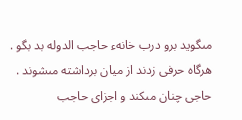مىگويد برو درب خانهء حاجب الدوله بد بگو . هرگاه حرفى زدند از ميان برداشته مىشوند . حاجى چنان مىكند و اجزاى حاجب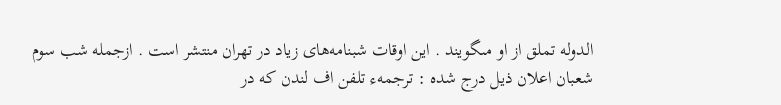الدوله تملق از او مىگويند . اين اوقات شبنامه‌هاى زياد در تهران منتشر است . ازجمله شب سوم شعبان اعلان ذيل درج شده : ترجمهء تلفن اف لندن كه در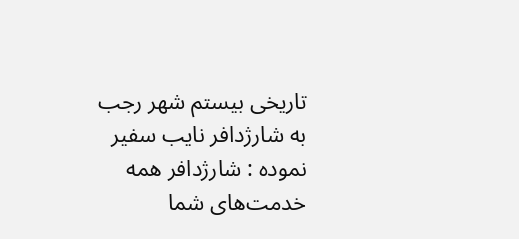تاريخى بيستم شهر رجب به شارژدافر نايب سفير نموده : شارژدافر همه خدمت‌هاى شما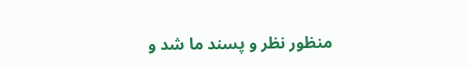منظور نظر و پسند ما شد و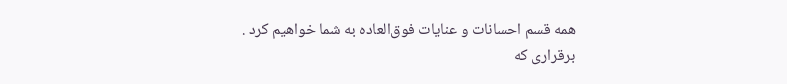همه قسم احسانات و عنايات فوق‌العاده به شما خواهيم كرد . برقرارى كه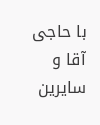با حاجى آقا و سايرين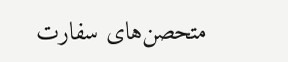متحصن‌هاى سفارت